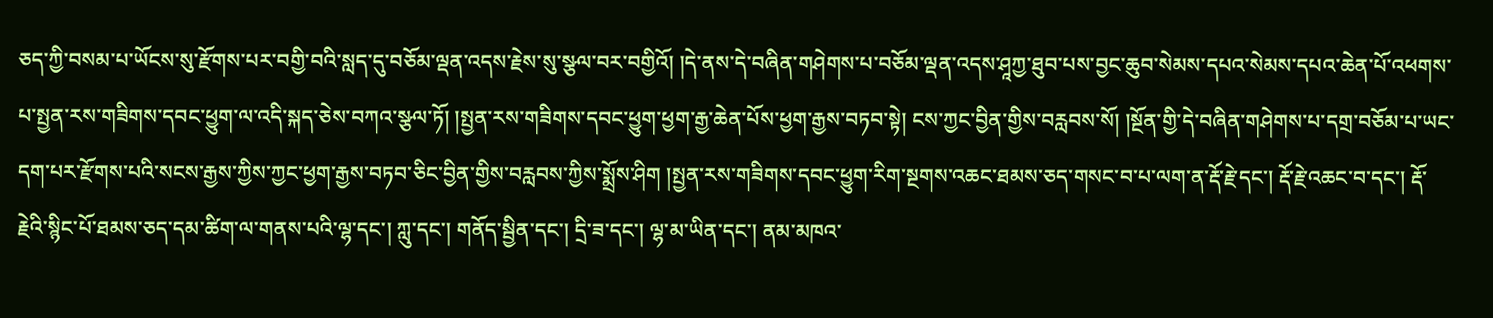ཅད་ཀྱི་བསམ་པ་ཡོངས་སུ་རྫོགས་པར་བགྱི་བའི་སླད་དུ་བཅོམ་ལྡན་འདས་རྗེས་སུ་སྩལ་བར་བགྱིའོ། །དེ་ནས་དེ་བཞིན་གཤེགས་པ་བཅོམ་ལྡན་འདས་ཤཱཀྱ་ཐུབ་པས་བྱང་ཆུབ་སེམས་དཔའ་སེམས་དཔའ་ཆེན་པོ་འཕགས་པ་སྤྱན་རས་གཟིགས་དབང་ཕྱུག་ལ་འདི་སྐད་ཅེས་བཀའ་སྩལ་ཏོ། །སྤྱན་རས་གཟིགས་དབང་ཕྱུག་ཕྱག་རྒྱ་ཆེན་པོས་ཕྱག་རྒྱས་བཏབ་སྟེ། ངས་ཀྱང་བྱིན་གྱིས་བརླབས་སོ། །སྔོན་གྱི་དེ་བཞིན་གཤེགས་པ་དགྲ་བཅོམ་པ་ཡང་དག་པར་རྫོགས་པའི་སངས་རྒྱས་ཀྱིས་ཀྱང་ཕྱག་རྒྱས་བཏབ་ཅིང་བྱིན་གྱིས་བརླབས་ཀྱིས་སྨྲོས་ཤིག །སྤྱན་རས་གཟིགས་དབང་ཕྱུག་རིག་སྔགས་འཆང་ཐམས་ཅད་གསང་བ་པ་ལག་ན་རྡོ་རྗེ་དང་། རྡོ་རྗེ་འཆང་བ་དང་། རྡོ་རྗེའི་སྙིང་པོ་ཐམས་ཅད་དམ་ཚིག་ལ་གནས་པའི་ལྷ་དང་། ཀླུ་དང་། གནོད་སྦྱིན་དང་། དྲི་ཟ་དང་། ལྷ་མ་ཡིན་དང་། ནམ་མཁའ་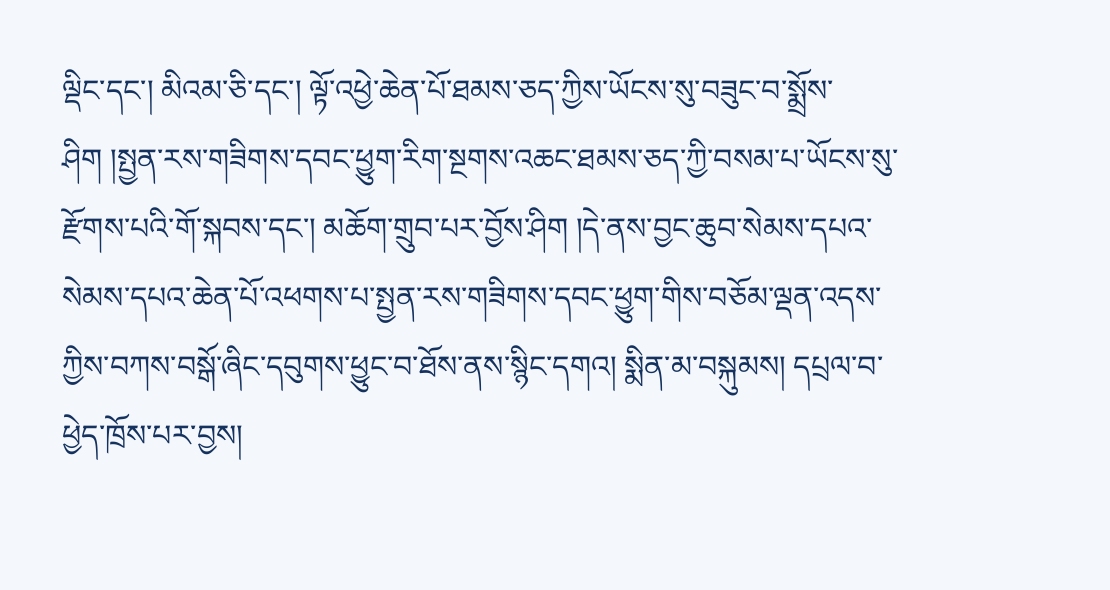ལྡིང་དང་། མིའམ་ཅི་དང་། ལྟོ་འཕྱེ་ཆེན་པོ་ཐམས་ཅད་ཀྱིས་ཡོངས་སུ་བཟུང་བ་སྨྲོས་ཤིག །སྤྱན་རས་གཟིགས་དབང་ཕྱུག་རིག་སྔགས་འཆང་ཐམས་ཅད་ཀྱི་བསམ་པ་ཡོངས་སུ་རྫོགས་པའི་གོ་སྐབས་དང་། མཆོག་གྲུབ་པར་བྱོས་ཤིག །དེ་ནས་བྱང་ཆུབ་སེམས་དཔའ་སེམས་དཔའ་ཆེན་པོ་འཕགས་པ་སྤྱན་རས་གཟིགས་དབང་ཕྱུག་གིས་བཅོམ་ལྡན་འདས་ཀྱིས་བཀས་བསྒོ་ཞིང་དབུགས་ཕྱུང་བ་ཐོས་ནས་སྙིང་དགའ། སྨིན་མ་བསྐུམས། དཔྲལ་བ་ཕྱེད་ཁྲོས་པར་བྱས།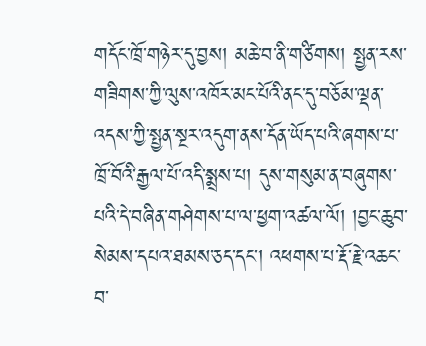གདོང་ཁྲོ་གཉེར་དུ་བྱས། མཆེ་བ་ནི་གཙིགས། སྤྱན་རས་གཟིགས་ཀྱི་ལུས་འཁོར་མང་པོའི་ནང་དུ་བཅོམ་ལྡན་འདས་ཀྱི་སྤྱན་སྔར་འདུག་ནས་དོན་ཡོད་པའི་ཞགས་པ་ཁྲོ་བོའི་རྒྱལ་པོ་འདི་སྨྲས་པ། དུས་གསུམ་ན་བཞུགས་པའི་དེ་བཞིན་གཤེགས་པ་ལ་ཕྱག་འཚལ་ལོ། །བྱང་ཆུབ་སེམས་དཔའ་ཐམས་ཅད་དང་། འཕགས་པ་རྡོ་རྗེ་འཆང་བ་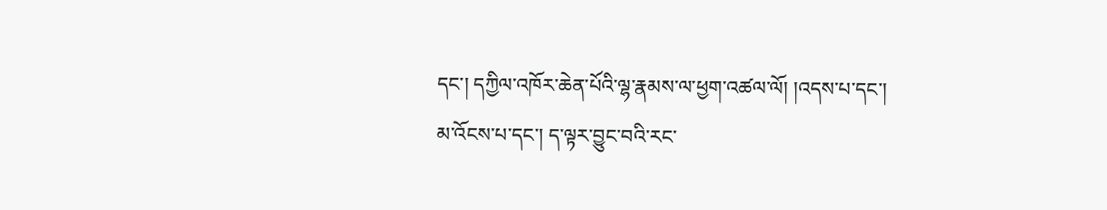དང་། དཀྱིལ་འཁོར་ཆེན་པོའི་ལྷ་རྣམས་ལ་ཕྱག་འཚལ་ལོ། །འདས་པ་དང་། མ་འོངས་པ་དང་། ད་ལྟར་བྱུང་བའི་རང་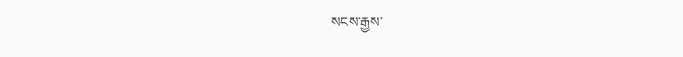སངས་རྒྱས་